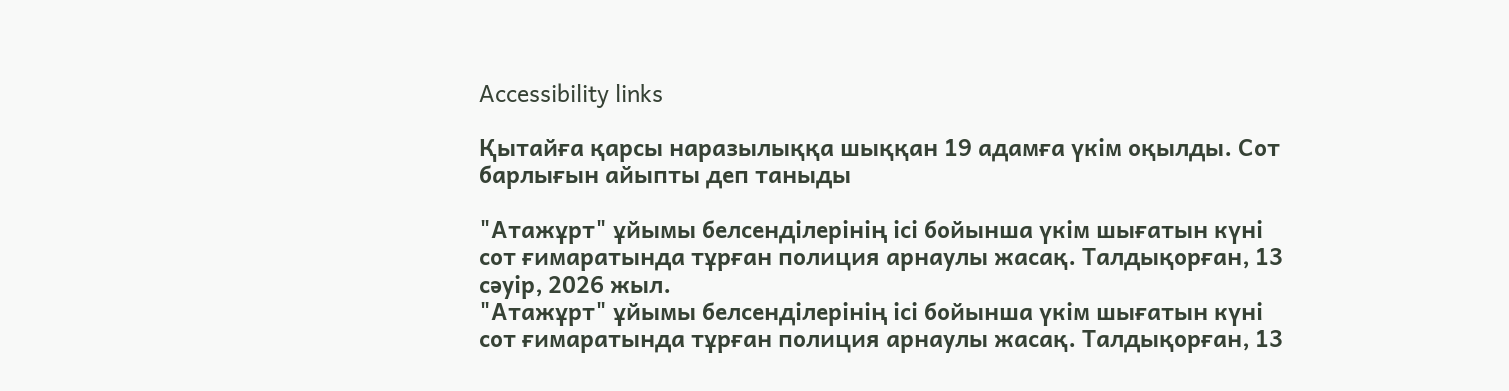Accessibility links

Қытайға қарсы наразылыққа шыққан 19 адамға үкім оқылды. Сот барлығын айыпты деп таныды

"Атажұрт" ұйымы белсенділерінің ісі бойынша үкім шығатын күні сот ғимаратында тұрған полиция арнаулы жасақ. Талдықорған, 13 сәуір, 2026 жыл.
"Атажұрт" ұйымы белсенділерінің ісі бойынша үкім шығатын күні сот ғимаратында тұрған полиция арнаулы жасақ. Талдықорған, 13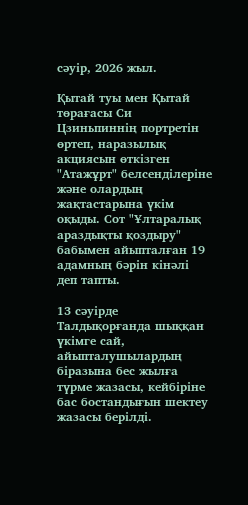сәуір, 2026 жыл.

Қытай туы мен Қытай төрағасы Си Цзиньпиннің портретін өртеп, наразылық акциясын өткізген "Атажұрт" белсенділеріне және олардың жақтастарына үкім оқыды. Сот "Ұлтаралық араздықты қоздыру" бабымен айыпталған 19 адамның бәрін кінәлі деп тапты.

13 сәуірде Талдықорғанда шыққан үкімге сай, айыпталушылардың біразына бес жылға түрме жазасы, кейбіріне бас бостандығын шектеу жазасы берілді.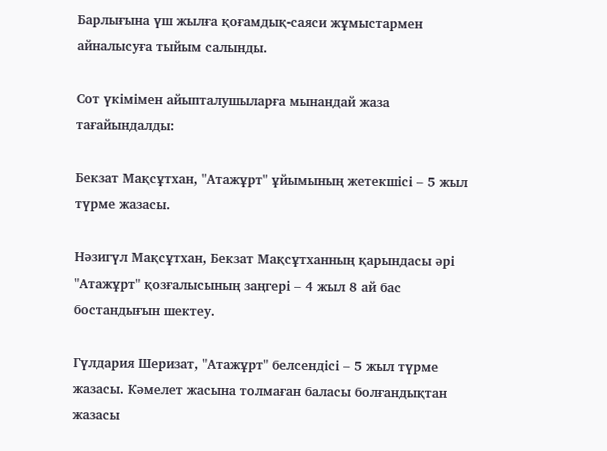Барлығына үш жылға қоғамдық-саяси жұмыстармен айналысуға тыйым салынды.

Сот үкімімен айыпталушыларға мынандай жаза тағайындалды:

Бекзат Мақсұтхан, "Атажұрт" ұйымының жетекшісі – 5 жыл түрме жазасы.

Нәзигүл Мақсұтхан, Бекзат Мақсұтханның қарындасы әрі "Атажұрт" қозғалысының заңгері – 4 жыл 8 ай бас бостандығын шектеу.

Гүлдария Шеризат, "Атажұрт" белсендісі – 5 жыл түрме жазасы. Кәмелет жасына толмаған баласы болғандықтан жазасы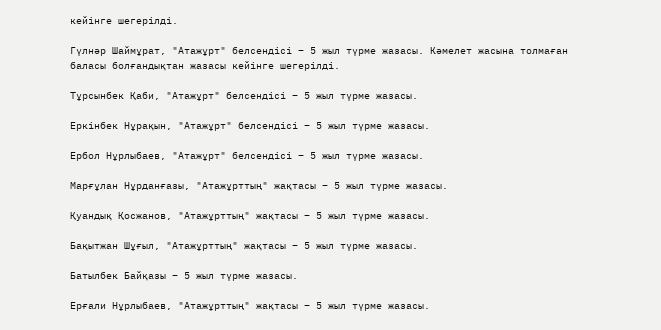кейінге шегерілді.

Гүлнәр Шаймұрат, "Атажұрт" белсендісі – 5 жыл түрме жазасы. Кәмелет жасына толмаған баласы болғандықтан жазасы кейінге шегерілді.

Тұрсынбек Қаби, "Атажұрт" белсендісі – 5 жыл түрме жазасы.

Еркінбек Нұрақын, "Атажұрт" белсендісі – 5 жыл түрме жазасы.

Ербол Нұрлыбаев, "Атажұрт" белсендісі – 5 жыл түрме жазасы.

Марғұлан Нұрданғазы, "Атажұрттың" жақтасы – 5 жыл түрме жазасы.

Қуандық Қосжанов, "Атажұрттың" жақтасы – 5 жыл түрме жазасы.

Бақытжан Шұғыл, "Атажұрттың" жақтасы – 5 жыл түрме жазасы.

Батылбек Байқазы – 5 жыл түрме жазасы.

Ерғали Нұрлыбаев, "Атажұрттың" жақтасы – 5 жыл түрме жазасы.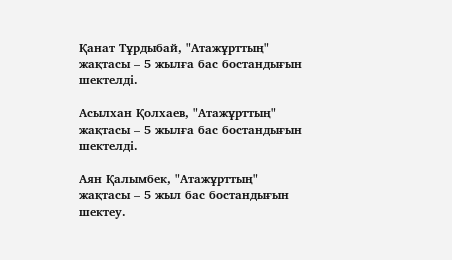Қанат Тұрдыбай, "Атажұрттың" жақтасы – 5 жылға бас бостандығын шектелді.

Асылхан Қолхаев, "Атажұрттың" жақтасы – 5 жылға бас бостандығын шектелді.

Аян Қалымбек, "Атажұрттың" жақтасы – 5 жыл бас бостандығын шектеу.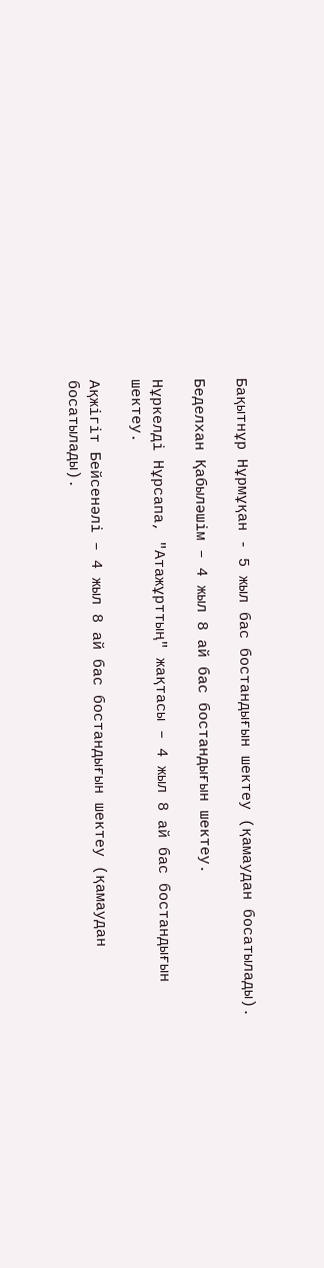Бақытнұр Нұрмұқан - 5 жыл бас бостандығын шектеу (қамаудан босатылады).

Беделхан Қабыләшім – 4 жыл 8 ай бас бостандығын шектеу.

Нұркелді Нұрсапа, "Атажұрттың" жақтасы – 4 жыл 8 ай бас бостандығын шектеу.

Ақжігіт Бейсенәлі – 4 жыл 8 ай бас бостандығын шектеу (қамаудан босатылады).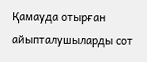Қамауда отырған айыпталушыларды сот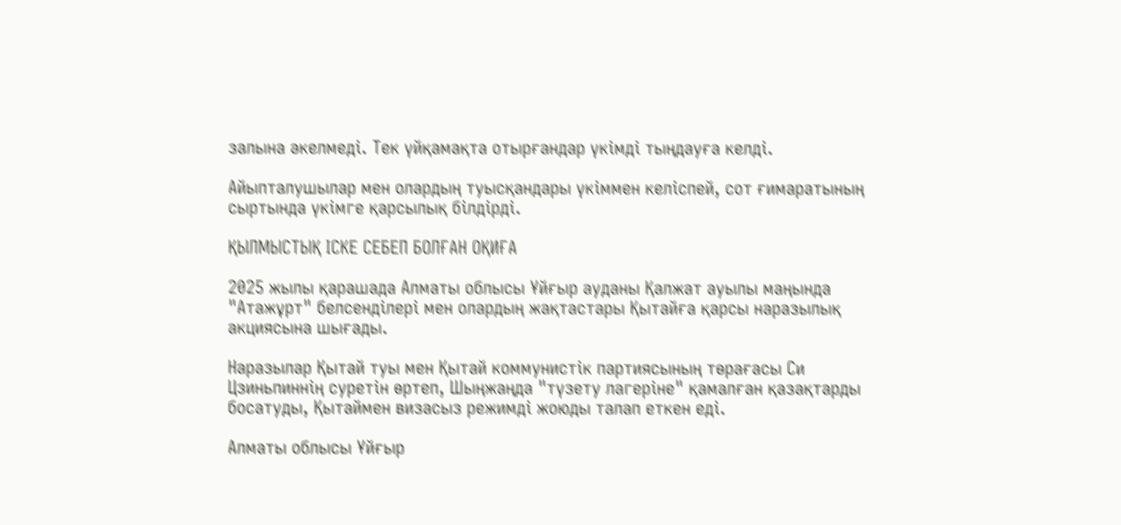залына әкелмеді. Тек үйқамақта отырғандар үкімді тыңдауға келді.

Айыпталушылар мен олардың туысқандары үкіммен келіспей, сот ғимаратының сыртында үкімге қарсылық білдірді.

ҚЫЛМЫСТЫҚ ІСКЕ СЕБЕП БОЛҒАН ОҚИҒА

2025 жылы қарашада Алматы облысы Ұйғыр ауданы Қалжат ауылы маңында "Атажұрт" белсенділері мен олардың жақтастары Қытайға қарсы наразылық акциясына шығады.

Наразылар Қытай туы мен Қытай коммунистік партиясының төрағасы Си Цзиньпиннің суретін өртеп, Шыңжаңда "түзету лагеріне" қамалған қазақтарды босатуды, Қытаймен визасыз режимді жоюды талап еткен еді.

Алматы облысы Ұйғыр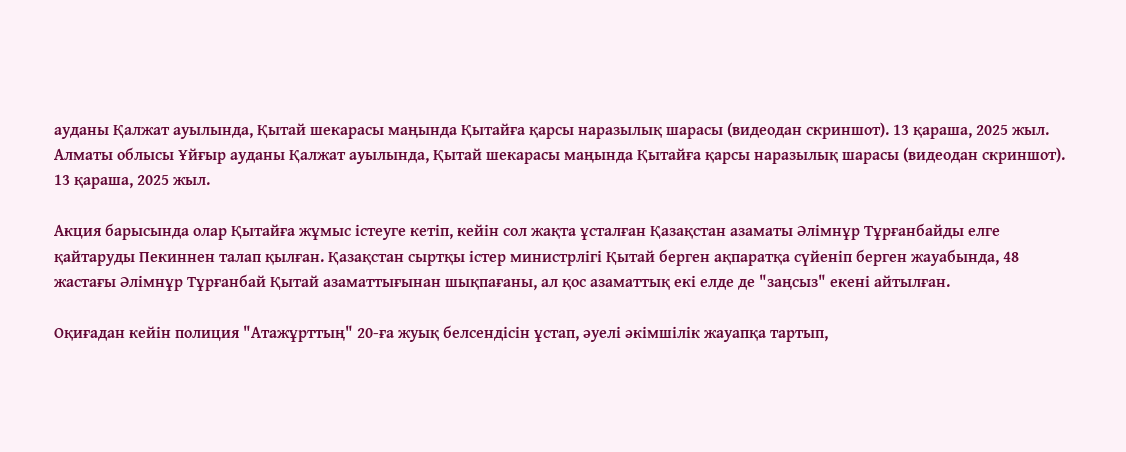ауданы Қалжат ауылында, Қытай шекарасы маңында Қытайға қарсы наразылық шарасы (видеодан скриншот). 13 қараша, 2025 жыл.
Алматы облысы Ұйғыр ауданы Қалжат ауылында, Қытай шекарасы маңында Қытайға қарсы наразылық шарасы (видеодан скриншот). 13 қараша, 2025 жыл.

Акция барысында олар Қытайға жұмыс істеуге кетіп, кейін сол жақта ұсталған Қазақстан азаматы Әлімнұр Тұрғанбайды елге қайтаруды Пекиннен талап қылған. Қазақстан сыртқы істер министрлігі Қытай берген ақпаратқа сүйеніп берген жауабында, 48 жастағы Әлімнұр Тұрғанбай Қытай азаматтығынан шықпағаны, ал қос азаматтық екі елде де "заңсыз" екені айтылған.

Оқиғадан кейін полиция "Атажұрттың" 20-ға жуық белсендісін ұстап, әуелі әкімшілік жауапқа тартып,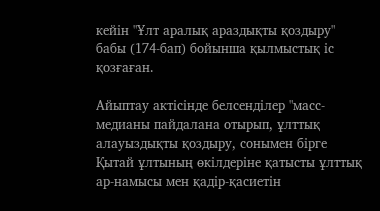кейін "Ұлт аралық араздықты қоздыру" бабы (174-бап) бойынша қылмыстық іс қозғаған.

Айыптау актісінде белсенділер "масс-медианы пайдалана отырып, ұлттық алауыздықты қоздыру, сонымен бірге Қытай ұлтының өкілдеріне қатысты ұлттық ар-намысы мен қадір-қасиетін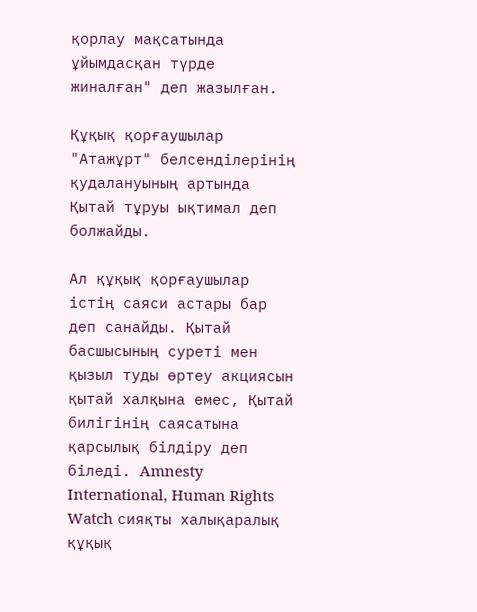қорлау мақсатында ұйымдасқан түрде жиналған" деп жазылған.

Құқық қорғаушылар "Атажұрт" белсенділерінің қудалануының артында Қытай тұруы ықтимал деп болжайды.

Ал құқық қорғаушылар істің саяси астары бар деп санайды. Қытай басшысының суреті мен қызыл туды өртеу акциясын қытай халқына емес, Қытай билігінің саясатына қарсылық білдіру деп біледі. Amnesty International, Human Rights Watch сияқты халықаралық құқық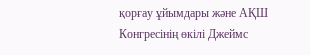қорғау ұйымдары және АҚШ Конгресінің өкілі Джеймс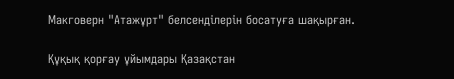Макговерн "Атажұрт" белсенділерін босатуға шақырған.

Құқық қорғау ұйымдары Қазақстан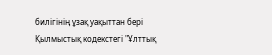билігінің ұзақ уақыттан бері Қылмыстық кодекстегі "Ұлттық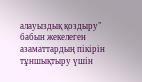алауыздық қоздыру" бабын жекелеген азаматтардың пікірін тұншықтыру үшін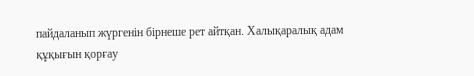пайдаланып жүргенін бірнеше рет айтқан. Халықаралық адам құқығын қорғау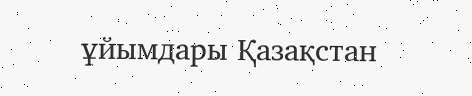ұйымдары Қазақстан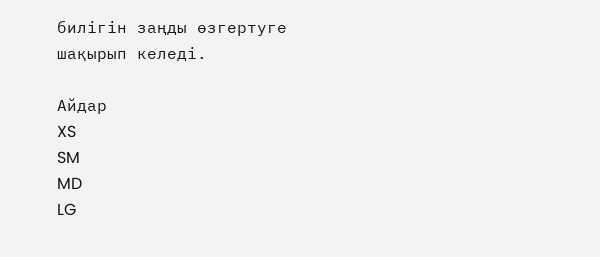билігін заңды өзгертуге шақырып келеді.

Айдар
XS
SM
MD
LG